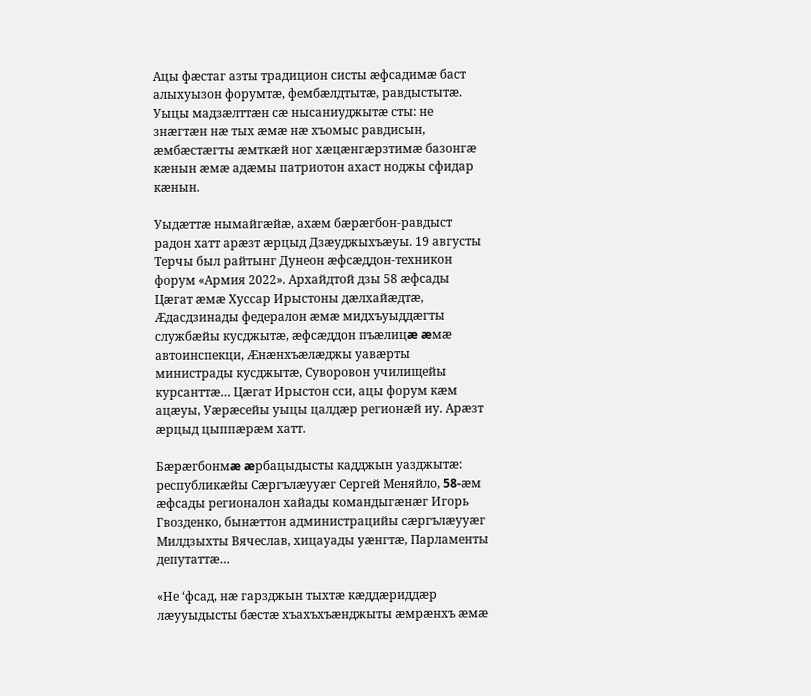Ацы фæстаг азты традицион систы æфсадимæ баст алыхуызон форумтæ, фембæлдтытæ, равдыстытæ. Уыцы мадзæлттæн сæ нысаниуджытæ сты: не знæгтæн нæ тых æмæ нæ хъомыс равдисын, æмбæстæгты æмткæй ног хæцæнгæрзтимæ базонгæ кæнын æмæ адæмы патриотон ахаст ноджы сфидар кæнын.

Уыдæттæ нымайгæйæ, ахæм бæрæгбон-равдыст радон хатт арæзт æрцыд Дзæуджыхъæуы. 19 августы Терчы был райтынг Дунеон æфсæддон-техникон форум «Армия 2022». Архайдтой дзы 58 æфсады Цæгат æмæ Хуссар Ирыстоны дæлхайæдтæ, Æдасдзинады федералон æмæ мидхъуыддæгты службæйы кусджытæ, æфсæддон пъæлицæ æмæ автоинспекци, Æнæнхъæлæджы уавæрты министрады кусджытæ, Суворовон училищейы курсанттæ… Цæгат Ирыстон сси, ацы форум кæм ацæуы, Уæрæсейы уыцы цалдæр регионæй иу. Арæзт æрцыд цыппæрæм хатт.

Бæрæгбонмæ æрбацыдысты кадджын уазджытæ: республикæйы Сæргълæууæг Сергей Меняйло, 58-æм æфсады регионалон хайады командыгæнæг Игорь Гвозденко, бынæттон администрацийы сæргълæууæг Милдзыхты Вячеслав, хицауады уæнгтæ, Парламенты депутаттæ…

«Не ‘фсад, нæ гарзджын тыхтæ кæддæриддæр лæууыдысты бæстæ хъахъхъæнджыты æмрæнхъ æмæ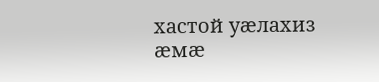хастой уæлахиз æмæ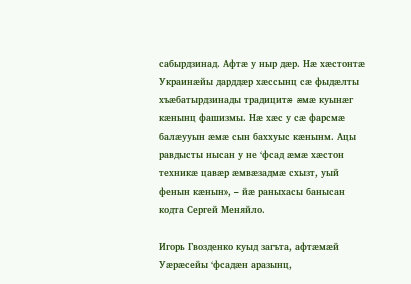сабырдзинад. Афтæ у ныр дæр. Нæ хæстонтæ Украинæйы дарддæр хæссынц сæ фыдæлты хъæбатырдзинады традицитæ æмæ куынæг кæнынц фашизмы. Нæ хæс у сæ фарсмæ балæууын æмæ сын баххуыс кæнынм. Ацы равдысты нысан у не ‘фсад æмæ хæстон техникæ цавæр æмвæзадмæ схызт, уый фенын кæнын», – йæ раныхасы банысан кодта Сергей Меняйло.

Игорь Гвозденко куыд загъта, афтæмæй Уæрæсейы ‘фсадæн аразынц,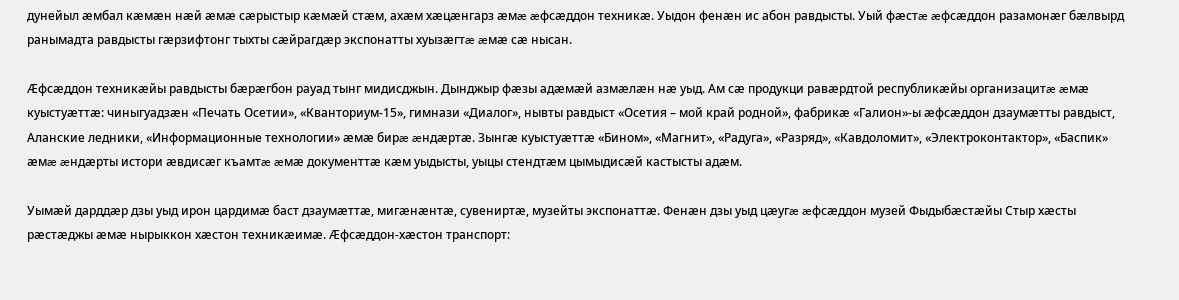дунейыл æмбал кæмæн нæй æмæ сæрыстыр кæмæй стæм, ахæм хæцæнгарз æмæ æфсæддон техникæ. Уыдон фенæн ис абон равдысты. Уый фæстæ æфсæддон разамонæг бæлвырд ранымадта равдысты гæрзифтонг тыхты сæйрагдæр экспонатты хуызæгтæ æмæ сæ нысан.

Æфсæддон техникæйы равдысты бæрæгбон рауад тынг мидисджын. Дынджыр фæзы адæмæй азмæлæн нæ уыд. Ам сæ продукци равæрдтой республикæйы организацитæ æмæ куыстуæттæ: чиныгуадзæн «Печать Осетии», «Кванториум-15», гимнази «Диалог», нывты равдыст «Осетия – мой край родной», фабрикæ «Галион»-ы æфсæддон дзаумæтты равдыст, Аланские ледники, «Информационные технологии» æмæ бирæ æндæртæ. Зынгæ куыстуæттæ «Бином», «Магнит», «Радуга», «Разряд», «Кавдоломит», «Электроконтактор», «Баспик» æмæ æндæрты истори æвдисæг къамтæ æмæ документтæ кæм уыдысты, уыцы стендтæм цымыдисæй кастысты адæм.

Уымæй дарддæр дзы уыд ирон цардимæ баст дзаумæттæ, мигæнæнтæ, сувениртæ, музейты экспонаттæ. Фенæн дзы уыд цæугæ æфсæддон музей Фыдыбæстæйы Стыр хæсты рæстæджы æмæ нырыккон хæстон техникæимæ. Æфсæддон-хæстон транспорт: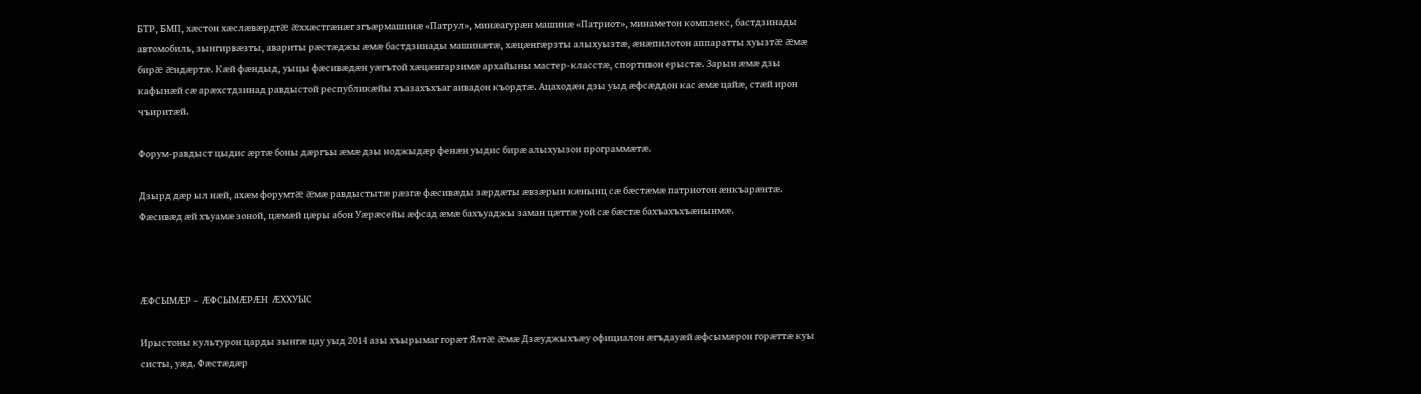БТР, БМП, хæстон хæслæвæрдтæ æххæстгæнæг згъæрмашинæ «Патрул», минæагурæн машинæ «Патриот», минаметон комплекс, бастдзинады автомобиль, зынгирвæзты, авариты рæстæджы æмæ бастдзинады машинæтæ, хæцæнгæрзты алыхуызтæ, æнæпилотон аппаратты хуызтæ æмæ бирæ æндæртæ. Кæй фæндыд, уыцы фæсивæдæн уæгътой хæцæнгарзимæ архайыны мастер-класстæ, спортивон ерыстæ. Зарын æмæ дзы кафынæй сæ арæхстдзинад равдыстой республикæйы хъазахъхъаг аивадон къордтæ. Ацаходæн дзы уыд æфсæддон кас æмæ цайæ, стæй ирон чъиритæй.

Форум-равдыст цыдис æртæ боны дæргъы æмæ дзы ноджыдæр фенæн уыдис бирæ алыхуызон программæтæ.

Дзырд дæр ыл нæй, ахæм форумтæ æмæ равдыстытæ рæзгæ фæсивæды зæрдæты æвзæрын кæнынц сæ бæстæмæ патриотон æнкъарæнтæ. Фæсивæд æй хъуамæ зоной, цæмæй цæры абон Уæрæсейы æфсад æмæ бахъуаджы заман цæттæ уой сæ бæстæ бахъахъхъæнынмæ.



ÆФСЫМÆР –  ÆФСЫМÆРÆН  ÆХХУЫС

Ирыстоны культурон царды зынгæ цау уыд 2014 азы хъырымаг горæт Ялтæ æмæ Дзæуджыхъæу официалон æгъдауæй æфсымæрон горæттæ куы систы, уæд. Фæстæдæр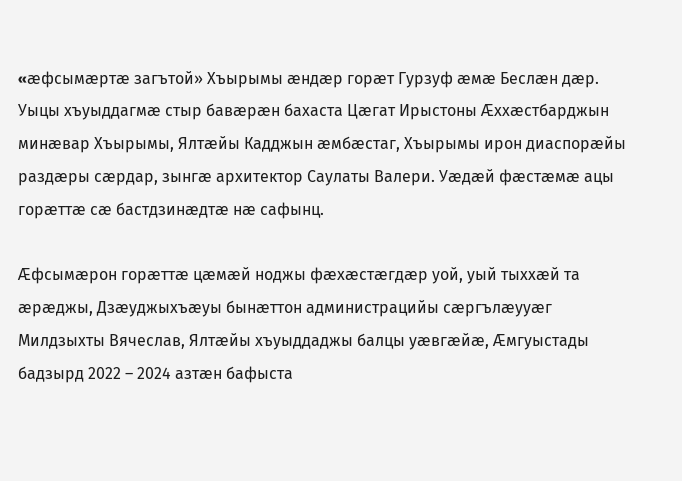«æфсымæртæ загътой» Хъырымы æндæр горæт Гурзуф æмæ Беслæн дæр. Уыцы хъуыддагмæ стыр бавæрæн бахаста Цæгат Ирыстоны Æххæстбарджын минæвар Хъырымы, Ялтæйы Кадджын æмбæстаг, Хъырымы ирон диаспорæйы раздæры сæрдар, зынгæ архитектор Саулаты Валери. Уæдæй фæстæмæ ацы горæттæ сæ бастдзинæдтæ нæ сафынц.

Æфсымæрон горæттæ цæмæй ноджы фæхæстæгдæр уой, уый тыххæй та æрæджы, Дзæуджыхъæуы бынæттон администрацийы сæргълæууæг Милдзыхты Вячеслав, Ялтæйы хъуыддаджы балцы уæвгæйæ, Æмгуыстады бадзырд 2022 – 2024 азтæн бафыста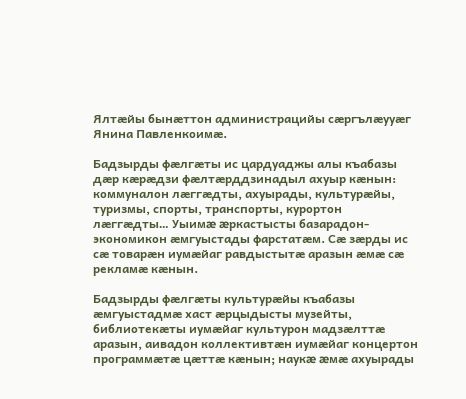Ялтæйы бынæттон администрацийы сæргълæууæг Янина Павленкоимæ.

Бадзырды фæлгæты ис цардуаджы алы къабазы дæр кæрæдзи фæлтæрддзинадыл ахуыр кæнын: коммуналон лæггæдты, ахуырады, культурæйы, туризмы, спорты, транспорты, курортон лæггæдты… Уыимæ æркастысты базарадон-экономикон æмгуыстады фарстатæм. Сæ зæрды ис сæ товарæн иумæйаг равдыстытæ аразын æмæ сæ рекламæ кæнын.

Бадзырды фæлгæты культурæйы къабазы æмгуыстадмæ хаст æрцыдысты музейты, библиотекæты иумæйаг культурон мадзæлттæ аразын, аивадон коллективтæн иумæйаг концертон программæтæ цæттæ кæнын; наукæ æмæ ахуырады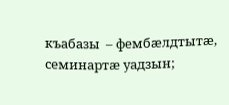къабазы  – фембæлдтытæ, семинартæ уадзын;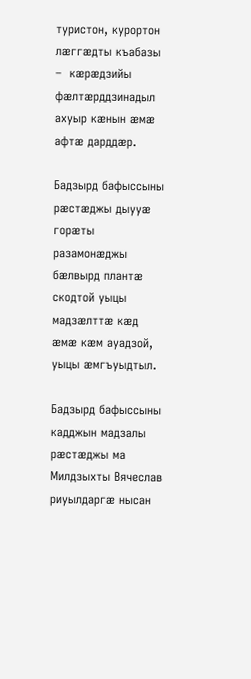туристон, курортон лæггæдты къабазы  –  кæрæдзийы фæлтæрддзинадыл ахуыр кæнын æмæ афтæ дарддæр.

Бадзырд бафыссыны рæстæджы дыууæ горæты разамонæджы бæлвырд плантæ скодтой уыцы мадзæлттæ кæд æмæ кæм ауадзой, уыцы æмгъуыдтыл.

Бадзырд бафыссыны кадджын мадзалы рæстæджы ма Милдзыхты Вячеслав риуылдаргæ нысан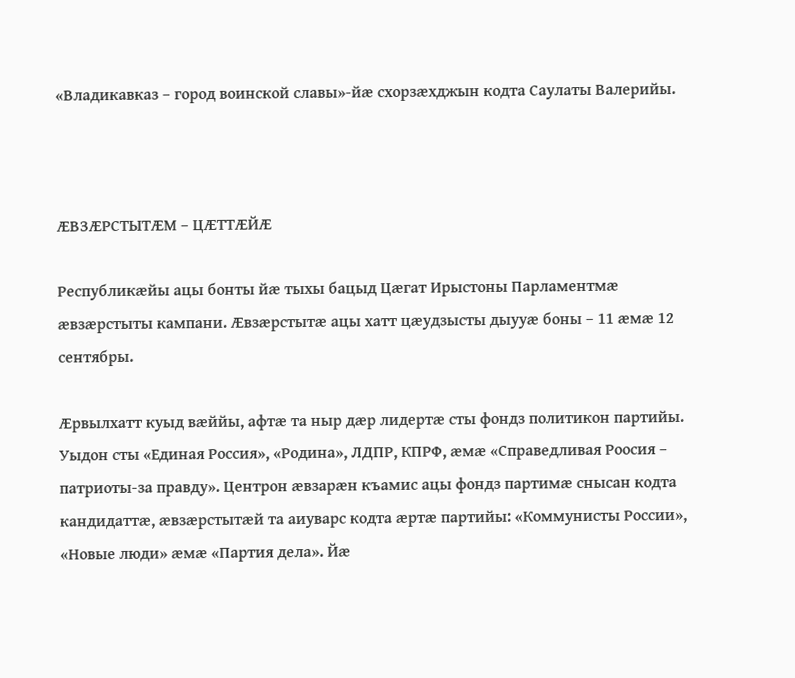«Владикавказ – город воинской славы»-йæ схорзæхджын кодта Саулаты Валерийы.



ÆВЗÆРСТЫТÆМ – ЦÆТТÆЙÆ

Республикæйы ацы бонты йæ тыхы бацыд Цæгат Ирыстоны Парламентмæ æвзæрстыты кампани. Æвзæрстытæ ацы хатт цæудзысты дыууæ боны – 11 æмæ 12 сентябры.

Æрвылхатт куыд вæййы, афтæ та ныр дæр лидертæ сты фондз политикон партийы. Уыдон сты «Единая Россия», «Родина», ЛДПР, КПРФ, æмæ «Справедливая Роосия – патриоты-за правду». Центрон æвзарæн къамис ацы фондз партимæ снысан кодта кандидаттæ, æвзæрстытæй та аиуварс кодта æртæ партийы: «Коммунисты России», «Новые люди» æмæ «Партия дела». Йæ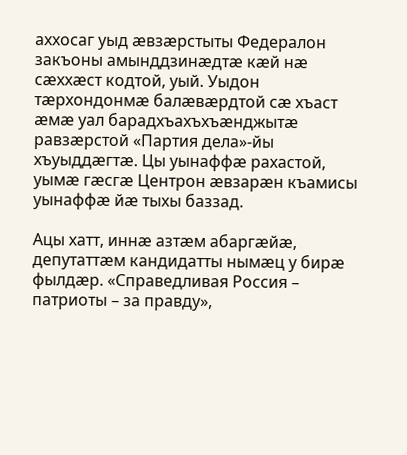аххосаг уыд æвзæрстыты Федералон закъоны амынддзинæдтæ кæй нæ сæххæст кодтой, уый. Уыдон тæрхондонмæ балæвæрдтой сæ хъаст æмæ уал барадхъахъхъæнджытæ равзæрстой «Партия дела»-йы хъуыддæгтæ. Цы уынаффæ рахастой, уымæ гæсгæ Центрон æвзарæн къамисы уынаффæ йæ тыхы баззад.

Ацы хатт, иннæ азтæм абаргæйæ, депутаттæм кандидатты нымæц у бирæ фылдæр. «Справедливая Россия – патриоты – за правду»,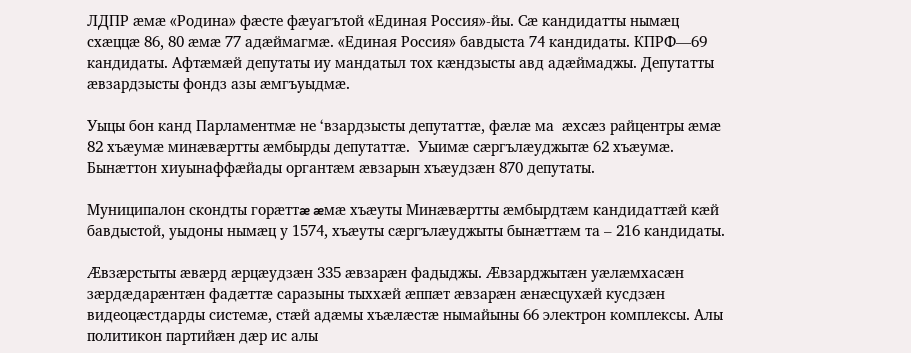ЛДПР æмæ «Родина» фæсте фæуагътой «Единая Россия»-йы. Сæ кандидатты нымæц схæццæ 86, 80 æмæ 77 адæймагмæ. «Единая Россия» бавдыста 74 кандидаты. КПРФ—69 кандидаты. Афтæмæй депутаты иу мандатыл тох кæндзысты авд адæймаджы. Депутатты æвзардзысты фондз азы æмгъуыдмæ.

Уыцы бон канд Парламентмæ не ‘взардзысты депутаттæ, фæлæ ма  æхсæз райцентры æмæ 82 хъæумæ минæвæртты æмбырды депутаттæ.  Уыимæ сæргълæуджытæ 62 хъæумæ. Бынæттон хиуынаффæйады органтæм æвзарын хъæудзæн 870 депутаты.

Муниципалон скондты горæттæ æмæ хъæуты Минæвæртты æмбырдтæм кандидаттæй кæй бавдыстой, уыдоны нымæц у 1574, хъæуты сæргълæуджыты бынæттæм та – 216 кандидаты.

Æвзæрстыты æвæрд æрцæудзæн 335 æвзарæн фадыджы. Æвзарджытæн уæлæмхасæн зæрдæдарæнтæн фадæттæ саразыны тыххæй æппæт æвзарæн æнæсцухæй кусдзæн видеоцæстдарды системæ, стæй адæмы хъæлæстæ нымайыны 66 электрон комплексы. Алы политикон партийæн дæр ис алы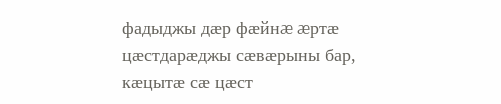фадыджы дæр фæйнæ æртæ цæстдарæджы сæвæрыны бар, кæцытæ сæ цæст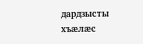дардзысты хъæлæс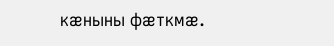кæныны фæткмæ.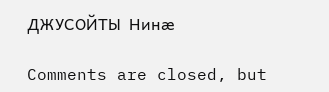ДЖУСОЙТЫ  Нинæ

Comments are closed, but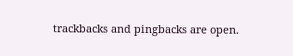trackbacks and pingbacks are open.